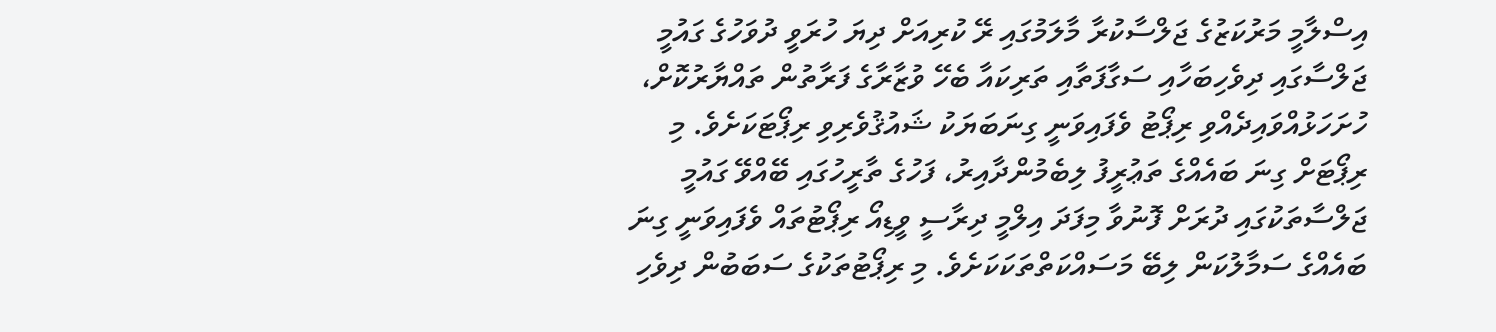އިސްލާމީ މަރުކަޒުގެ ޖަލްސާކުރާ މާލަމުގައި ރޭ ކުރިއަށް ދިޔަ ހުރަވީ ދުވަހުގެ ގައުމީ ޖަލްސާގައި ދިވެހިބަހާއި ސަގާފަތާއި ތަރިކައާ ބެހޭ ވުޒާރާގެ ފަރާތުން ތައްޔާރުކޮށް، ހުށަހަޅުއްވައިދެއްވި ރިޕޯޓު ވެފައިވަނީ ގިނަބަޔަކު ޝައުޤުވެރިވި ރިޕޯޓަކަށެވެ. މި ރިޕޯޓަށް ގިނަ ބައެއްގެ ތަޢުރީފު ލިބެމުންދާއިރު، ފަހުގެ ތާރީހުގައި ބޭއްވޭ ގައުމީ ޖަލްސާތަކުގައި ދުރަށް ފޮނުވާ މިފަދަ އިލްމީ ދިރާސީ ވީޑިއޯ ރިޕޯޓުތައް ވެފައިވަނީ ގިނަ ބައެއްގެ ސަމާލުކަން ލިބޭ މަސައްކަތްތަކަކަށެވެ. މި ރިޕޯޓުތަކުގެ ސަބަބުން ދިވެހި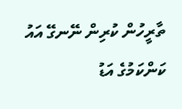ތާރީހުން ކުރިން ނޭނގޭ އައު ކަންކަމުގެ އަޑު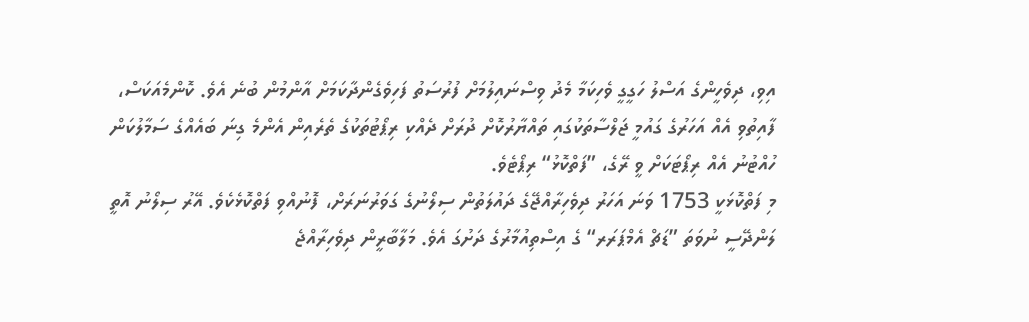އިވި، ދިވެހީންގެ އަސްލު ހަގީގީ ވެހިކަމާ މެދު ވިސްނައިލުމަށް ފުރުސަތު ފަހިވެގެންދާކަމަށް އާންމުން ބުނެ އެވެ. ކޮންމެއަކަސް، ފާއިތުވި އެއް އަހަރުގެ ގައުމީ ޖަލްސާތަކުގައި ތައްޔާރުކޮށް ދުރަށް ދެއްކި ރިޕޯޓުތަކުގެ ތެރެއިން އެންމެ ގިނަ ބައެއްގެ ސަމާލުކަން ހުއްޓުނު އެއް ރިޕޯޓަކަށް ވީ ރޭގެ، ”ފަތްކޮޅު“ ރިޕޯޓެވެ.
މި ފަތްކޮޅަކީ 1753 ވަނަ އަހަރު ދިވެހިރާއްޖޭގެ ދައުލަތުން ސިލޯނުގެ ގަވަރުނަރަށް، ފޮނުއްވި ފަތްކޮޅެކެވެ. އޭރު ސިލޯނު އޮތީ ލަންދޭސީ ނުވަތަ ”ޑަޗް އެމްޕަރަރ“ ގެ އިސްތިއުމާރުގެ ދަށުގަ އެވެ. މަލާބާރީން ދިވެހިރާއްޖެ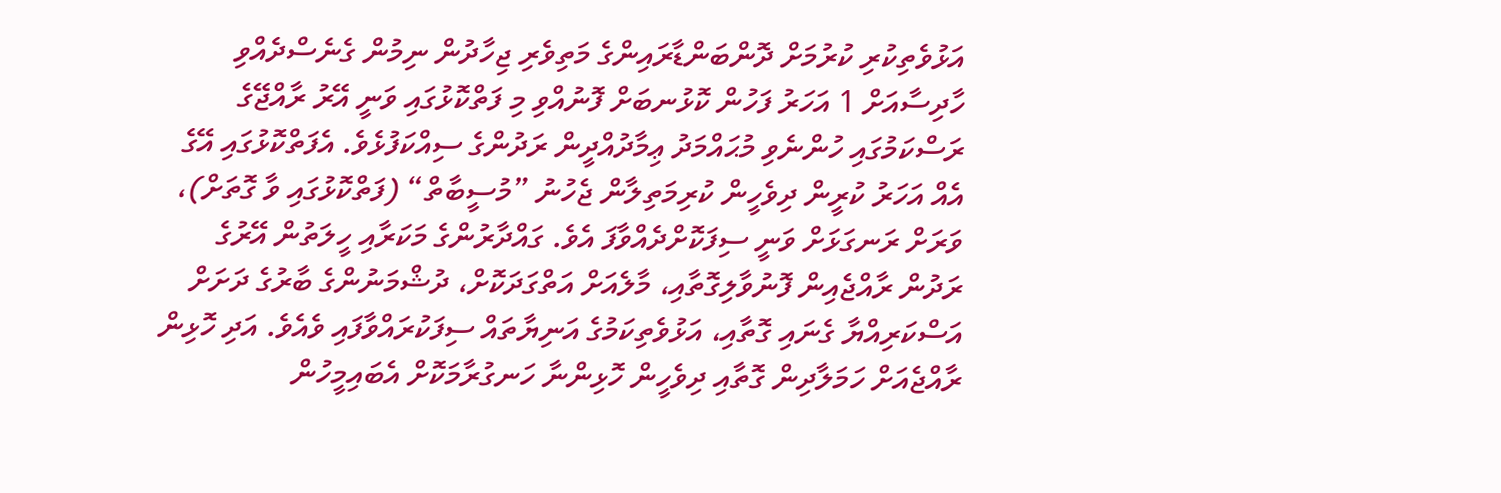އަޅުވެތިކުރި ކުރުމަށް ދޮންބަންޑާރައިންގެ މަތިވެރި ޖިހާދުން ނިމުން ގެނެސްދެއްވި ހާދިސާއަށް 1 އަހަރު ފަހުން ކޮޅުނބަށް ފޮނުއްވި މި ފަތްކޮޅުގައި ވަނީ އޭރު ރާއްޖޭގެ ރަސްކަމުގައި ހުންނެވި މުޙައްމަދު ޢިމާދުއްދީން ރަދުންގެ ސިއްކަފުޅެވެ. އެފަތްކޮޅުގައި އޭގެ އެއް އަހަރު ކުރީން ދިވެހީން ކުރިމަތިލާން ޖެހުނު ”މުސީބާތް“ (ފަތްކޮޅުގައި ވާ ގޮތަށް)، ވަރަށް ރަނގަޅަށް ވަނީ ސިފަކޮށްދެއްވާފަ އެވެ. ގައްދާރުންގެ މަކަރާއި ހީލަތުން އޭރުގެ ރަދުން ރާއްޖެއިން ފޮނުވާލިގޮތާއި، މާލެއަށް އަތްގަދަކޮށް، ދުޝްމަނުންގެ ބާރުގެ ދަށަށް އަސްކަރިއްޔާ ގެނައި ގޮތާއި، އަޅުވެތިކަމުގެ އަނިޔާތައް ސިފަކުރައްވާފައި ވެއެވެ. އަދި ހޮޅިން ރާއްޖެއަށް ހަމަލާދިން ގޮތާއި ދިވެހީން ހޮޅިންނާ ހަނގުރާމަކޮށް އެބައިމީހުން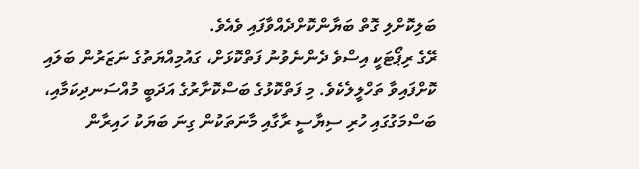ބަލިކޮށްލި ގޮތް ބަޔާންކޮށްދެއްވާފައި ވެއެވެ.
ރޭގެ ރިޕޯޓަކީ އިސްވެ ދެންނެވުނު ފަތްކޮޅަށް، ގައުމިއްޔަތުގެ ނަޒަރުން ބަލައި ކޮށްފައިވާ ތަހްލީލެކެވެ. މި ފަތްކޮޅުގެ ބަސްކޮށާރުގެ އަދަބީ މުއްސަނދިކަމާއި، ބަސްމަގުގައި ހުރި ސިޔާސީ ރާގާއި މާނަތަކުން ގިނަ ބަޔަކު ހައިރާން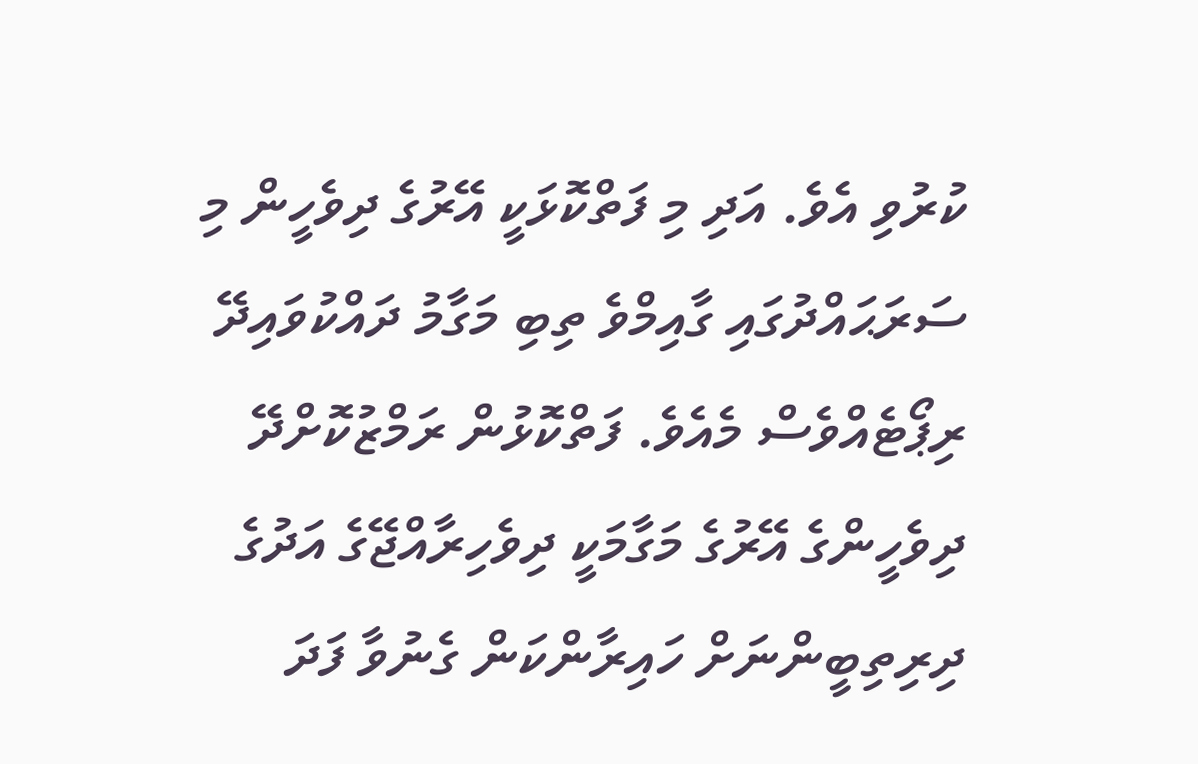ކުރުވި އެވެ. އަދި މި ފަތްކޮޅަކީ އޭރުގެ ދިވެހީން މި ސަރަޙައްދުގައި ގާއިމްވެ ތިބި މަގާމު ދައްކުވައިދޭ ރިޕޯޓެއްވެސް މެއެވެ. ފަތްކޮޅުން ރަމްޒުކޮށްދޭ ދިވެހީންގެ އޭރުގެ މަގާމަކީ ދިވެހިރާއްޖޭގެ އަދުގެ ދިރިތިބީންނަށް ހައިރާންކަން ގެނުވާ ފަދަ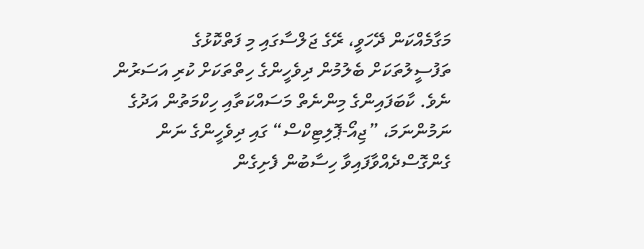މަގާމެއްކަން ދޭހަވީ، ރޭގެ ޖަލްސާގައި މި ފަތްކޮޅުގެ ތަފުސީލުތަކަށް ބެލުމުން ދިވެހީންގެ ހިތްތަކަށް ކުރި އަސަރުން ނެވެ. ކާބަފައިންގެ މިންނެތް މަސައްކަތާއި ހިކްމަތުން އަދުގެ ނަމުންނަމަ، ”ޖިއޯ-ޕޮލިޓިކްސް“ ގައި ދިވެހީންގެ ނަން ގެންގޮސްދެއްވާފައިވާ ހިސާބުން ފެށިގެން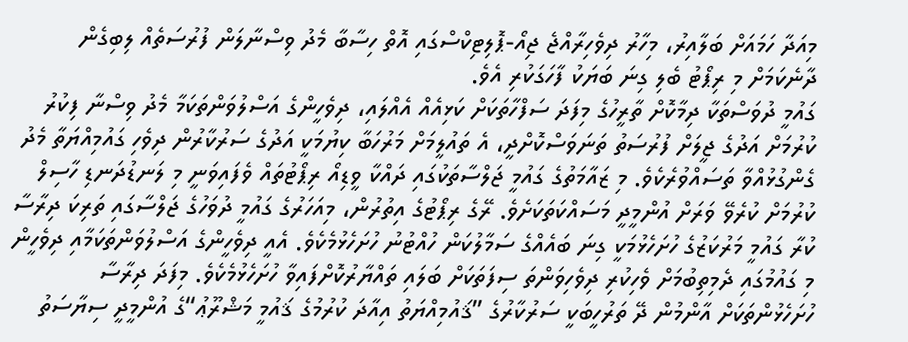މިއަދާ ހަމައަށް ބަލާއިރު، މިހާރު ދިވެހިރާއްޖެ ޖިއޯ-ޕޮލިޓިކްސްގައި އޮތް ހިސާބާ މެދު ވިސްނާލަން ފުރުސަތެއް ލިބިގެން ދާނެކަމަށް މި ރިޕޯޓު ބެލި ގިނަ ބަޔަކު ފާހަގަކުރި އެވެ.
ގައުމީ ދުވަސްތަކާ ދިމާކޮށް ތާރީހުގެ މިފަދަ ސަފްހާތަކަށް ކަޅިއެއް އެއްލައި، ދިވެހީންގެ އަސްލުވަންތަކަމާ މެދު ވިސްނާ ފިކުރު ކުރުމަށް އަދުގެ ޖީލަށް ފުރުސަތު ތަނަވަސްކޮށްދީ، އެ ތައުލީމަށް މަރުހަބާ ކިޔުމަކީ އަދުގެ ސަރުކާރުން ދިވެހި ގައުމިއްޔަތާ މެދު ގެންގުޅުއްވާ ތަސައްވުރެކެވެ. މި ޒައާމަތުގެ ގައުމީ ޖަލްސާތަކުގައި ދައްކާ ވީޑިއޯ ރިޕޯޓުތައް ވެފައިވަނީ މި ލަނޑުދަނޑި ހާސިލް ކުރުމަށް ކުރެވޭ ވަރަށް އުންމީދީ މަސައްކަތަކަށެވެ. ރޭގެ ރިޕޯޓުގެ އިތުރުން، މިއަހަރުގެ ގައުމީ ދުވަހުގެ ޖަލްސާގައި ތަރިކަ ދިރާސާ ކުރާ ގައުމީ މަރުކަޒުގެ ހުށަހެޅުމަކީ ގިނަ ބައެއްގެ ސަމާލުކަން ހުއްޓުނު ހުށަހެޅުމެކެވެ. އެއީ ދިވެހީންގެ އަސްލުވަންތަކަމާއި ދިވެހީން މި ގައުމުގައި ދެމިތިބުމަށް ވެހިކުރި ދިވެހިވަންތަ ސިފަތަކަށް ބަލައި ތައްޔާރުކޮށްފައިވާ ހުށަހެޅުމެކެވެ. މިފަދަ ދިރާސާ ހުށަހެޅުންތަކަށް އާންމުން ދޭ ތަރުހީބަކީ ސަރުކާރުގެ ”ޤައުމިއްޔަތު އިއާދަ ކުރުމުގެ ޤައުމީ މަޝްރޫޢު“ގެ އުންމީދީ ސިޔާސަތު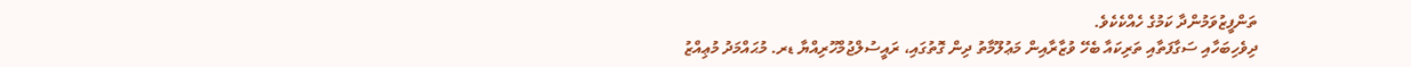ތަންފީޒުވަމުންދާ ކަމުގެ ހެއްކެކެވެ.
ދިވެހިބަހާއި ސަގާފަތާއި ތަރިކައާ ބެހޭ ވުޒާރާއިން މަޢުލޫމާތު ދިން ގޮތުގައި، ރައީސުލްޖުމްހޫރިއްޔާ ޑރ. މުޙައްމަދު މުޢިއްޒު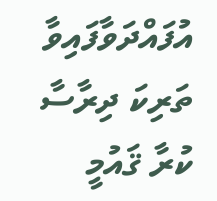އުފައްދަވާފައިވާ ތަރިކަ ދިރާސާ ކުރާ ޤައުމީ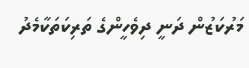މަރުކަޒުން ދަނީ ދިވެހީންގެ ތަރިކަތަކާމެދު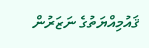ޤައުމިއްޔަތުގެ ނަޒަރުން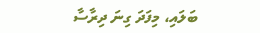ބަލައި، މިފަދަ ގިނަ ދިރާސާ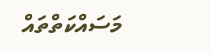މަސައްކަތްތައް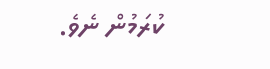ކުރަމުން ނެވެ.